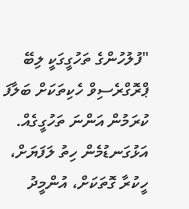"ފުލުހުންގެ ތަހުގީގަކީ ލިބޭ ޕްރޮގްރެސިވް ހެކިތަކަށް ބަލާފަ ކުރަމުން އަންނަ ތަހުގީގެއް. އަޅުގަނޑުމެން ހިތު ލަފަޔަށް، ހީކުރާ ގޮތަކަށް، އުންމީދު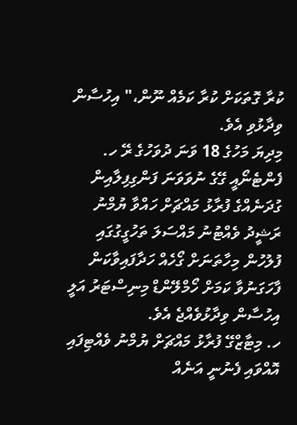ކުރާ ގޮތަކަށް ކުރާ ކަމެއް ނޫން،" އިހުސާން ވިދާޅުވި އެވެ.
މިދިޔަ މަހުގެ 18 ވަނަ ދުވަހުގެ ރޭ ހ. ފެންޓެނޯއީ ގޭގެ ނުވަވަނަ ފަންގިފިލާއިން ގުދަނެއްގެ ފުރާޅު މައްޗަށް ހައްވާ ޔުމްނު ރަޝީދު ވެއްޓުނު މައްސަލަ ތަހުގީގުގައި ފުލުހުން މިހާތަނަށް ގޯހެއް ހަދާފައިވާކަން ފާހަގަނުވާ ކަމަށް ހޯމްލޭންޑް މިނިސްޓަރު އަލީ އިހުސާން ވިދާޅުވެއްޖެ އެވެ.
ހ. މިޓާޒްގޭ ފުރާޅު މައްޗަށް ޔުމްނު ވެއްޓިފައި އޮއްވައި ފެނުނީ އަނެއް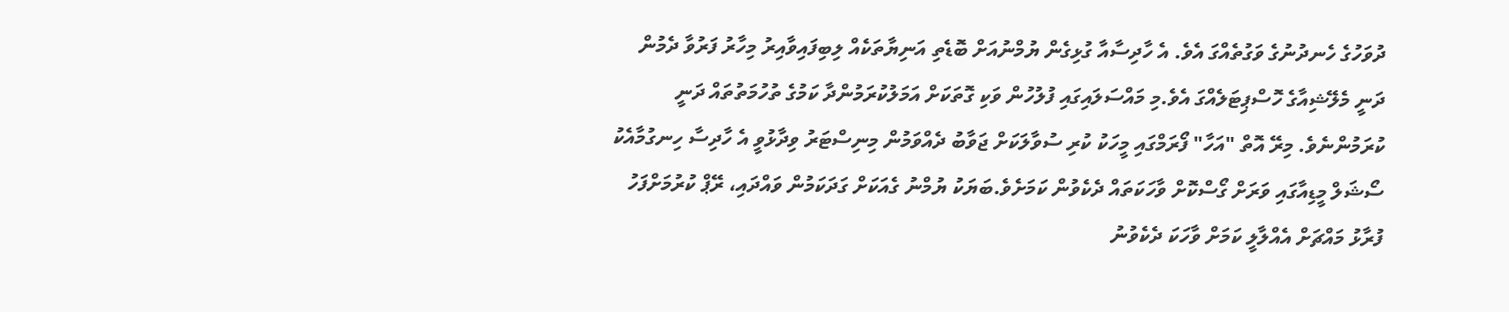ދުވަހުގެ ހެނދުނުގެ ވަގުތެއްގަ އެވެ. އެ ހާދިސާއާ ގުޅިގެން ޔުމްނުއަށް ބޮޑެތި އަނިޔާތަކެއް ލިބިފައިވާއިރު މިހާރު ފަރުވާ ދެމުން ދަނީ މެލޭޝިއާގެ ހޮސްޕިޓަލެއްގަ އެވެ.މި މައްސަލައިގައި ފުލުހުން ވަކި ގޮތަކަށް އަމަލުކުރަމުންދާ ކަމުގެ ތުހުމަތުތައް ދަނީ ކުރަމުންނެވެ. މިރޭ އޮތް "އަހާ" ފޯރަމްގައި މީހަކު ކުރި ސުވާލަކަށް ޖަވާބު ދެއްވަމުން މިނިސްޓަރު ވިދާޅުވީ އެ ހާދިސާ ހިނގުމާއެކު ސޯޝަލް މީޑިއާގައި ވަރަށް ގޯސްކޮށް ވާހަކަތައް ދެކެވުން ކަމަށެވެ.ބަޔަކު ޔުމްނު ގެއަކަށް ގަދަކަމުން ވައްދައި، ރޭޕް ކުރުމަށްފަހު ފުރާޅު މައްޗަށް އެއްލާލީ ކަމަށް ވާހަކަ ދެކެވުނު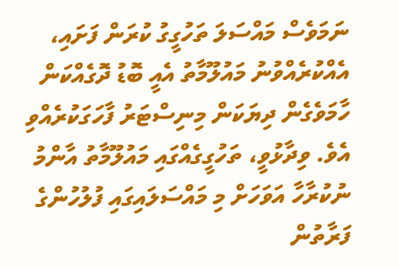ނަމަވެސް މައްސަލަ ތަހުގީގު ކުރަން ފަށައި، އެއްކުރެއްވުނު މައުލޫމާތު އެއީ ބޮޑު ދޮގެއްކަން ހާމަވެގެން ދިޔަކަން މިނިސްޓަރު ފާހަގަކުރެއްވި އެވެ. ވިދާޅުވީ، ތަހުގީގެއްގައި މައުލޫމާތު އާންމު ނުކުރާހާ އަވަހަށް މި މައްސަލައިގައި ފުލުހުންގެ ފަރާތުން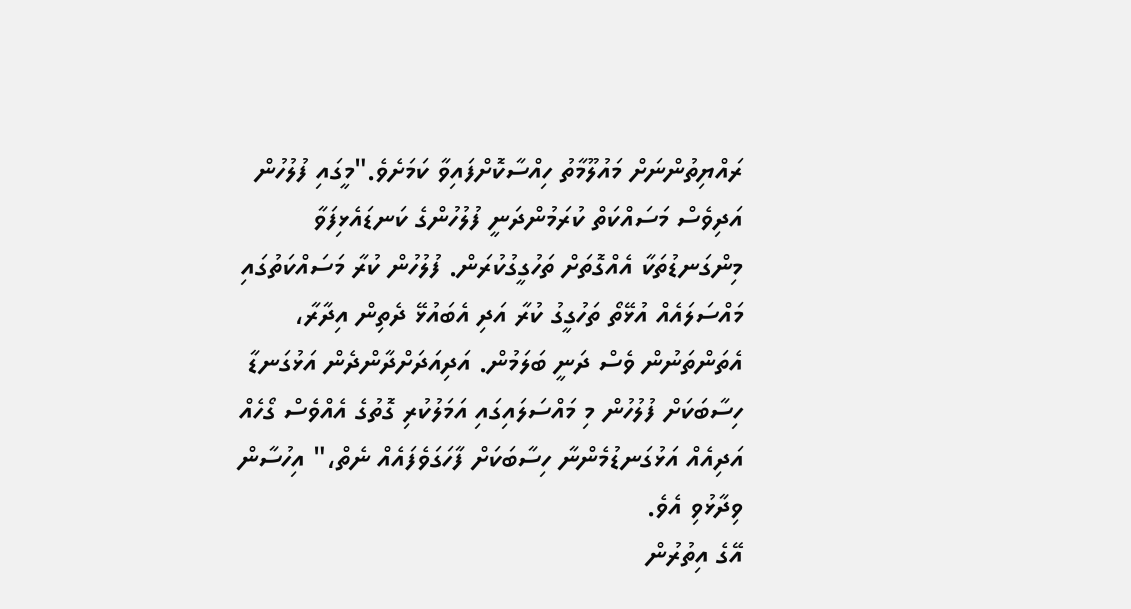ރައްޔިތުންނަށް މައުލޫމާތު ހިއްސާކޮށްފައިވާ ކަމަށެވެ."މީގައި ފުލުހުން އަދިވެސް މަސައްކަތް ކުރަމުންދަނީ ފުލުހުންގެ ކަނޑައެޅިފަވާ މިންގަނޑުތަކާ އެއްގޮތަށް ތަހުގީގުކުރަން. ފުލުހުން ކުރާ މަސައްކަތުގައި މައްސަލައެއް އުޅޭތޯ ތަހުގީގު ކުރާ އަދި އެބައުޅޭ ދެތިން އިދާރާ، އެތަންތަނުން ވެސް ދަނީ ބަލަމުން. އަދިއަދަށްދާންދެން އަޅުގަނޑާ ހިސާބަކަށް ފުލުހުން މި މައްސަލައިގައި އަމަލުކުރި ގޮތުގެ އެއްވެސް ގޯހެއް އަދިއެއް އަޅުގަނޑުމެންނާ ހިސާބަކަށް ފާހަގަވެފައެއް ނެތް،" އިހުސާން ވިދާޅުވި އެވެ.
އޭގެ އިތުރުން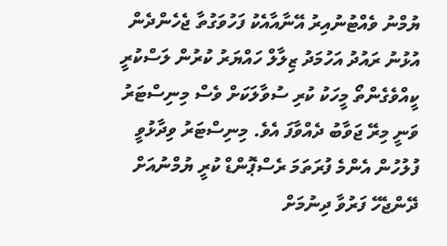ޔުމްނު ވެއްޓުނުއިރު އޭނާއާއެކު ފަހުވަގުތާ ޖެހެންދެން އުޅުނު ރައުދު އަހުމަދު ޒިލާލް ހައްޔަރު ކުރުން ލަސްކުރީ ކީއްވެގެންތޯ މީހަކު ކުރި ސުވާލަކަށް ވެސް މިނިސްޓަރު ވަނީ މިރޭ ޖަވާބު ދެއްވާފަ އެވެ. މިނިސްޓަރު ވިދާޅުވީ ފުލުހުން އެންމެ ފުރަތަމަ ރެސްޕޮންޑް ކުރީ ޔުމްނުއަށް ދޭންޖެހޭ ފަރުވާ ދިނުމަށް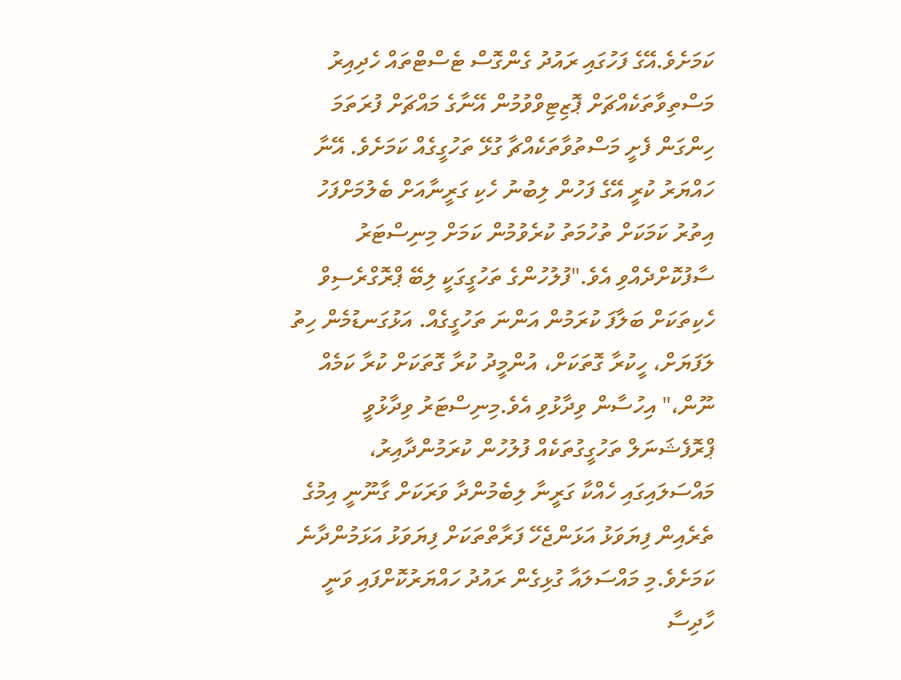ކަމަށެވެ.އޭގެ ފަހުގައި ރައުދު ގެންގޮސް ޓެސްޓްތައް ހެދިއިރު މަސްތިވާތަކެއްޗަށް ޕޮޒިޓިވްވުމުން އޭނާގެ މައްޗަށް ފުރަތަމަ ހިންގަން ފެށީ މަސްތުވާތަކެއްޗާ ގުޅޭ ތަހުގީގެއް ކަމަށެވެ. އޭނާ ހައްޔަރު ކުރީ އޭގެ ފަހުން ލިބުނު ހެކި ގަރީނާއަށް ބެލުމަށްފަހު އިތުރު ކަމަކަށް ތުހުމަތު ކުރެވުމުން ކަމަށް މިނިސްޓަރު ސާފުކޮށްދެއްވި އެވެ."ފުލުހުންގެ ތަހުގީގަކީ ލިބޭ ޕްރޮގްރެސިވް ހެކިތަކަށް ބަލާފަ ކުރަމުން އަންނަ ތަހުގީގެއް. އަޅުގަނޑުމެން ހިތު ލަފަޔަށް، ހީކުރާ ގޮތަކަށް، އުންމީދު ކުރާ ގޮތަކަށް ކުރާ ކަމެއް ނޫން،" އިހުސާން ވިދާޅުވި އެވެ.މިނިސްޓަރު ވިދާޅުވީ ޕްރޮފެޝަނަލް ތަހުގީގުތަކެއް ފުލުހުން ކުރަމުންދާއިރު، މައްސަލައިގައި ހެއްކާ ގަރީނާ ލިބެމުންދާ ވަރަކަށް ގާނޫނީ އިމުގެ ތެރެއިން ފިޔަވަޅު އަޅަންޖެހޭ ފަރާތްތަކަށް ފިޔަވަޅު އަޅަމުންދާނެ ކަމަށެވެ.މި މައްސަލައާ ގުޅިގެން ރައުދު ހައްޔަރުކޮށްފައި ވަނީ ހާދިސާ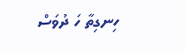ހިނގިތާ ހަ ދުވަސް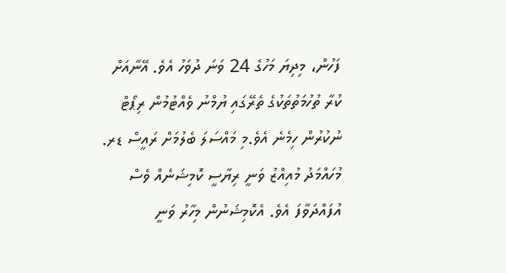ފަހުން، މިދިޔަ މަހުގެ 24 ވަނަ ދުވަހު އެވެ. އޭނާއަށް ކުރާ ތުހުމަތުތަކުގެ ތެރޭގައި ޔުމްނު ވެއްޓުމުން ރިޕޯޓް ނުކުރުން ހިމެނެ އެވެ.މި މައްސަލަ ބެލުމަށް ރައީސް ޑރ. މުހައްމަދު މުއިއްޒު ވަނީ ރިޔާސީ ކޮމިޝަނެއް ވެސް އުފައްދަވާފަ އެވެ. އެކޮމިޝަނުން މިހާރު ވަނީ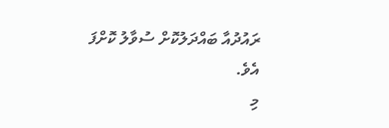ރައުދުއާ ބައްދަލުކޮށް ސުވާލު ކޮށްފަ އެވެ.
މި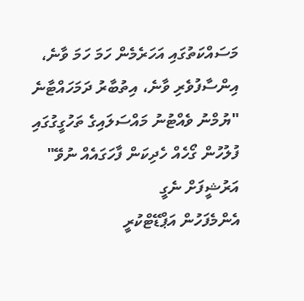މަސައްކަތުގައި އަހަރެމެން ހަމަ ހަމަ ވާނެ، އިންސާފުވެރި ވާނެ، އިތުބާރު ދަމަހައްޓާނެ
"ޔުމްނު ވެއްޓުނު މައްސަލައިގެ ތަހުގީގުގައި ފުލުހުން ގޯހެއް ހެދިކަން ފާހަގައެއް ނުވޭ"
އަރުޝީފަށް ނެގީ
އެންމެފަހުން އަޕްޑޭޓްކުރީ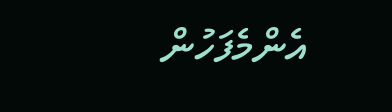އެންމެފަހުން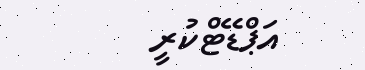އަޕްޑޭޓްކުރީ